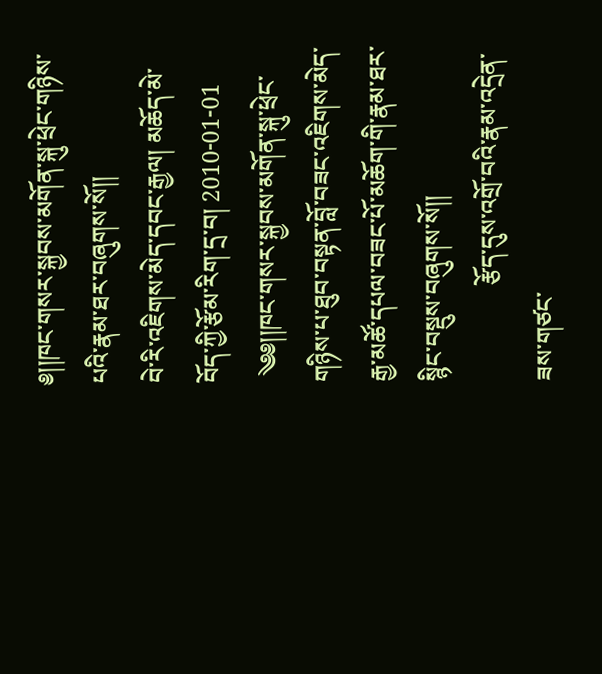༅།།ཁང་གསར་སྐྱབས་མགོན་སྐུ་ཕྲེང་གཉིས་པའི་རྣམ་ཐར་བཞུགས་སོ།།
བེ་རི་འཇིགས་མེད་དབང་རྒྱལ། མཆོད་མེ་བོད་ཀྱི་རྩོམ་རིག་དྲ་བ། 2010-01-01
 ༄༅།།ཁང་གསར་སྐྱབས་མགོན་སྐུ་ཕྲེང་གཉིས་པ་ཐུབ་བསྟན་བློ་བཟང་འཇིགས་མེད་རྒྱ་མཚོ་དཔལ་བཟང་པོ་མཆོག་གི་རྣམ་ཐར་སྙིང་བསྡུས་བཞུགས་སོ།།
                རྩོད་དུས་འགྲོ་བའི་རྣམ་འདྲེན་ཟས་གཙང་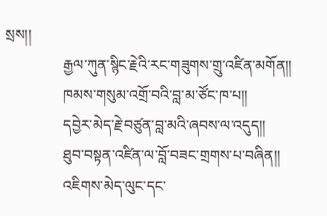སྲས།།
                རྒྱལ་ཀུན་སྙིང་རྗེའི་རང་གཟུགས་གྲུ་འཛིན་མགོན།།
                ཁམས་གསུམ་འགྲོ་བའི་བླ་མ་ཙོང་ཁ་པ།།
                དབྱེར་མེད་རྗེ་བཙུན་བླ་མའི་ཞབས་ལ་འདུད།།
                ཐུབ་བསྟན་འཛིན་ལ་བློ་བཟང་གྲགས་པ་བཞིན།།
                འཇིགས་མེད་ལུང་དང་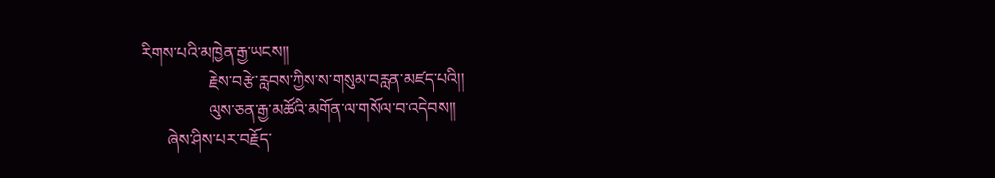རིགས་པའི་མཁྱེན་རྒྱ་ཡངས།།
                རྗེས་བརྩེ་རླབས་ཀྱིས་ས་གསུམ་བརླན་མཛད་པའི།།
                ལུས་ཅན་རྒྱ་མཚོའི་མགོན་ལ་གསོལ་བ་འདེབས།།
      ཞེས་ཤིས་པར་བརྗོད་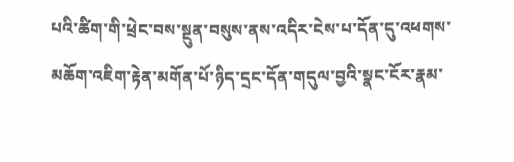པའི་ཚིག་གི་ཕྲེང་བས་སྔུན་བསུས་ནས་འདིར་ངེས་པ་དོན་དུ་འཕགས་མཆོག་འཇིག་རྟེན་མགོན་པོ་ཉིད་དྲང་དོན་གདུལ་བྱའི་སྣང་ངོར་རྣམ་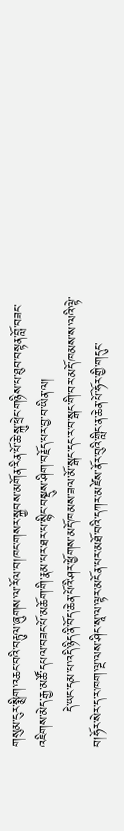གསུམ་ངུར་སྨྲིག་འཆང་བའི་བརྟུལ་ཞུགས་ལ་རོལ་བ།ཁང་གསར་སྐྱབས་མགོན་རིན་པོ་ཆེ་སྐུ་ཕྲེང་གཉིས་པ་ཐུབ་བསྟན་བློ་བཟང་འཇིགས་མེད་རྒྱ་མཚོ་དཔལ་བཟང་པོ་མཆོག་གི་རྣམ་པར་ཐར་པ་སྙིང་བསྡུས་ཤིག་བརྗོད་པར་བྱ་བ་ཡིན་ལ།
        དེ་ཡང་དམ་པ་འདི་ཉིད་ནི་བོད་ཆེན་པོའི་ཤར་ཕྱོགས་མདོ་ཁམས་ཟལ་མོ་སྒང་དང་ར་བ་སྒང་གི་བར་མདོ་ཁམས་ས་ལའི་ལྟེ་བ།ཧོར་སེར་ད་ར་ཁག་ལྔ་ལས་ཤིང་སཱ་ལ་ལྟར་མངོན་པར་མཐོ་བའི་དཀར་མཛེས་ནོར་བུའི་གླིང་ན་ཆེན་པོ་ཧོར་གྱི་གདུང་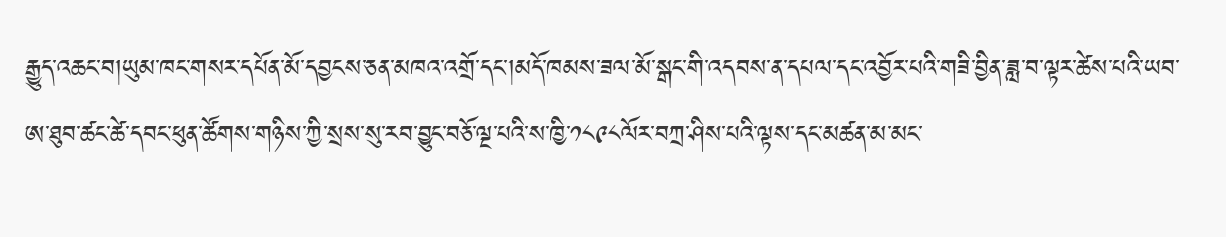རྒྱུད་འཆང་བ།ཡུམ་ཁང་གསར་དཔོན་མོ་དབྱངས་ཅན་མཁའ་འགྲོ་དང་།མདོ་ཁམས་ཟལ་མོ་སྒང་གི་འདབས་ན་དཔལ་དང་འབྱོར་པའི་གཟི་བྱིན་ཟླ་བ་ལྟར་ཚེས་པའི་ཡབ་
ཨ་ཐུབ་ཚང་ཚེ་དབང་ཕུན་ཚོགས་གཉིས་ཀྱི་སྲས་སུ་རབ་བྱུང་བཅོ་ལྔ་པའི་ས་ཁྱི་༡༨༩༨ལོར་བཀྲ་ཤིས་པའི་ལྟས་དང་མཚན་མ་མང་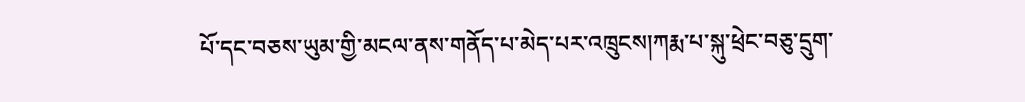པོ་དང་བཅས་ཡུམ་གྱི་མངལ་ནས་གནོད་པ་མེད་པར་འཁྲུངས།ཀརྨ་པ་སྐུ་ཕྲེང་བཅུ་དྲུག་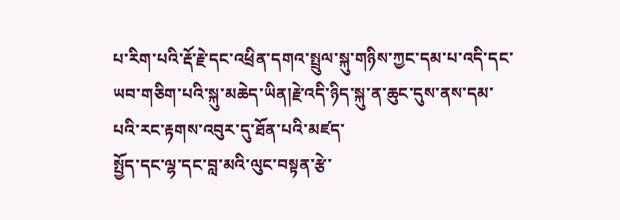པ་རིག་པའི་རྡོ་རྗེ་དང་འཕྲིན་དགའ་སྤྲུལ་སྐུ་གཉིས་ཀྱང་དམ་པ་འདི་དང་ཡབ་གཅིག་པའི་སྐུ་མཆེད་ཡིན།རྗེ་འདི་ཉིད་སྐུ་ན་ཆུང་དུས་ནས་དམ་པའི་རང་རྟགས་འབུར་དུ་ཐོན་པའི་མཛད་
སྤྱོད་དང་ལྷ་དང་བླ་མའི་ལུང་བསྟན་རྩེ་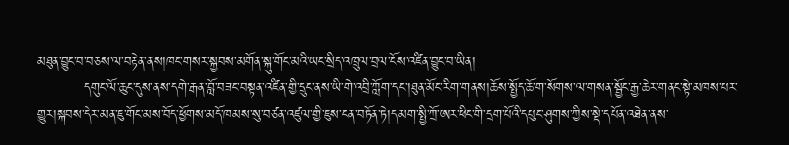མཐུན་བྱུང་བ་བཅས་ལ་བརྟེན་ནས།ཁང་གསར་སྐྱབས་མགོན་སྐུ་གོང་མའི་ཡང་སྲིད་འཁྲུལ་བྲལ་ངོས་འཛིན་བྱུང་བ་ཡིན།
          དགུང་ལོ་ཆུང་དུས་ནས་དགེ་རྒན་བློ་བཟང་བསྟན་འཛིན་གྱི་དྲུང་ནས་ཡི་གེ་འབྲི་ཀློག་དང་།ཐུན་མོང་རིག་གནས།ཆོས་སྤྱོད་ཆོ་ག་སོགས་ལ་གསན་སྦྱོང་རྒྱ་ཆེར་གནང་སྟེ་མཁས་པར་གྱུར།སྐབས་དེར་མན་ཇུ་གོང་མས་བོད་ཕྱོགས་མདོ་ཁམས་སུ་བཙན་འཛུལ་གྱི་ཇུས་ངན་བཏོན་ཏེ།དམག་སྤྱི་ཀྲོ་ཨར་ཕིང་གི་དྲག་པོའི་དཔུང་ཤུགས་ཀྱིས་སྡེ་དཔོན་འཐེན་ནས་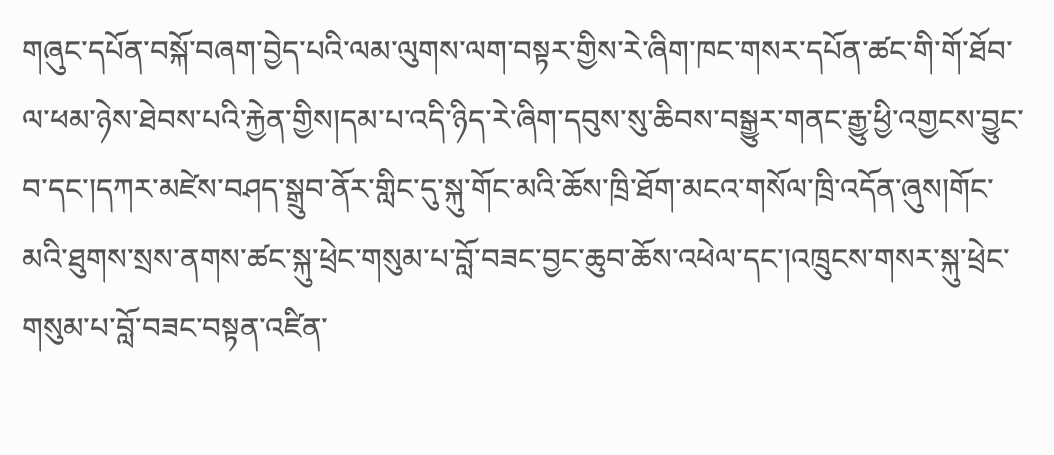གཞུང་དཔོན་བསྐོ་བཞག་བྱེད་པའི་ལམ་ལུགས་ལག་བསྟར་གྱིས་རེ་ཞིག་ཁང་གསར་དཔོན་ཚང་གི་གོ་ཐོབ་ལ་ཕམ་ཉེས་ཐེབས་པའི་རྐྱེན་གྱིས།དམ་པ་འདི་ཉིད་རེ་ཞིག་དབུས་སུ་ཆིབས་བསྒྱུར་གནང་རྒྱུ་ཕྱི་འགྱངས་བྱུང་བ་དང་།དཀར་མཛེས་བཤད་སྒྲུབ་ནོར་གླིང་དུ་སྐུ་གོང་མའི་ཆོས་ཁྲི་ཐོག་མངའ་གསོལ་ཁྲི་འདོན་ཞུས།གོང་མའི་ཐུགས་སྲས་ནགས་ཚང་སྐུ་ཕྲེང་གསུམ་པ་བློ་བཟང་བྱང་ཆུབ་ཆོས་འཕེལ་དང་།འཁྲུངས་གསར་སྐུ་ཕྲེང་གསུམ་པ་བློ་བཟང་བསྟན་འཛིན་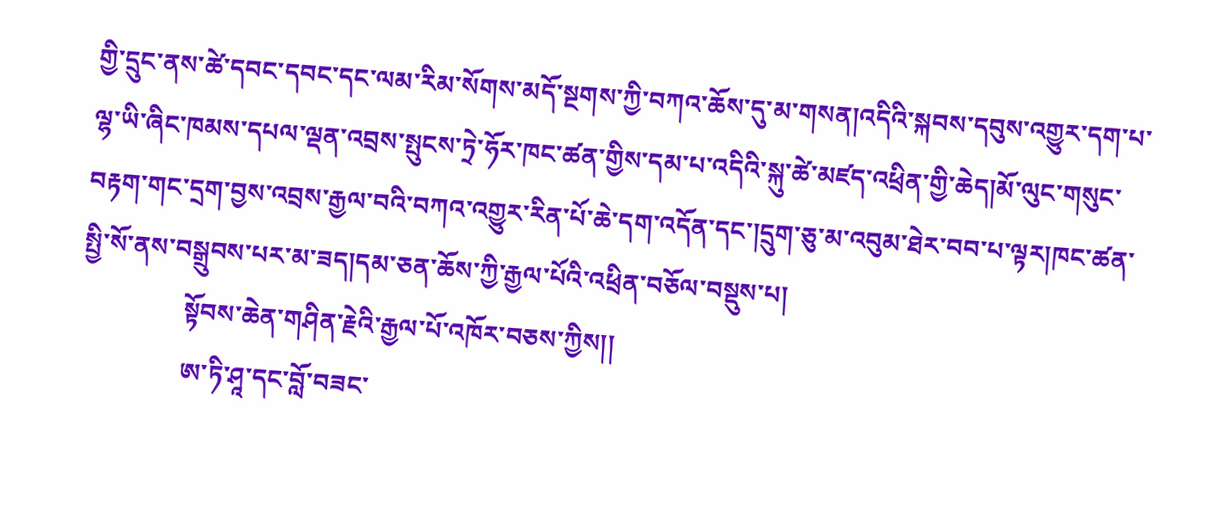གྱི་དྲུང་ནས་ཚེ་དབང་དབང་དང་ལམ་རིམ་སོགས་མདོ་སྔགས་ཀྱི་བཀའ་ཆོས་དུ་མ་གསན།འདིའི་སྐབས་དབུས་འགྱུར་དག་པ་ལྷ་ཡི་ཞིང་ཁམས་དཔལ་ལྡན་འབྲས་སྤུངས་ཏྲེ་ཧོར་ཁང་ཚན་གྱིས་དམ་པ་འདིའི་སྐུ་ཚེ་མཛད་འཕྲིན་གྱི་ཆེད།མོ་ལུང་གསུང་བརྟག་གང་དྲག་བྱས་འབྲས་རྒྱལ་བའི་བཀའ་འགྱུར་རིན་པོ་ཆེ་དག་འདོན་དང་།དྲུག་ཅུ་མ་འབུམ་ཐེར་བབ་པ་ལྟར།ཁང་ཚན་སྤྱི་སོ་ནས་བསྒྲུབས་པར་མ་ཟད།དམ་ཅན་ཆོས་ཀྱི་རྒྱལ་པོའི་འཕྲིན་བཅོལ་བསྡུས་པ།
                སྟོབས་ཆེན་གཤིན་རྗེའི་རྒྱལ་པོ་འཁོར་བཅས་ཀྱིས།།
                ཨ་ཏི་ཤཱ་དང་བློ་བཟང་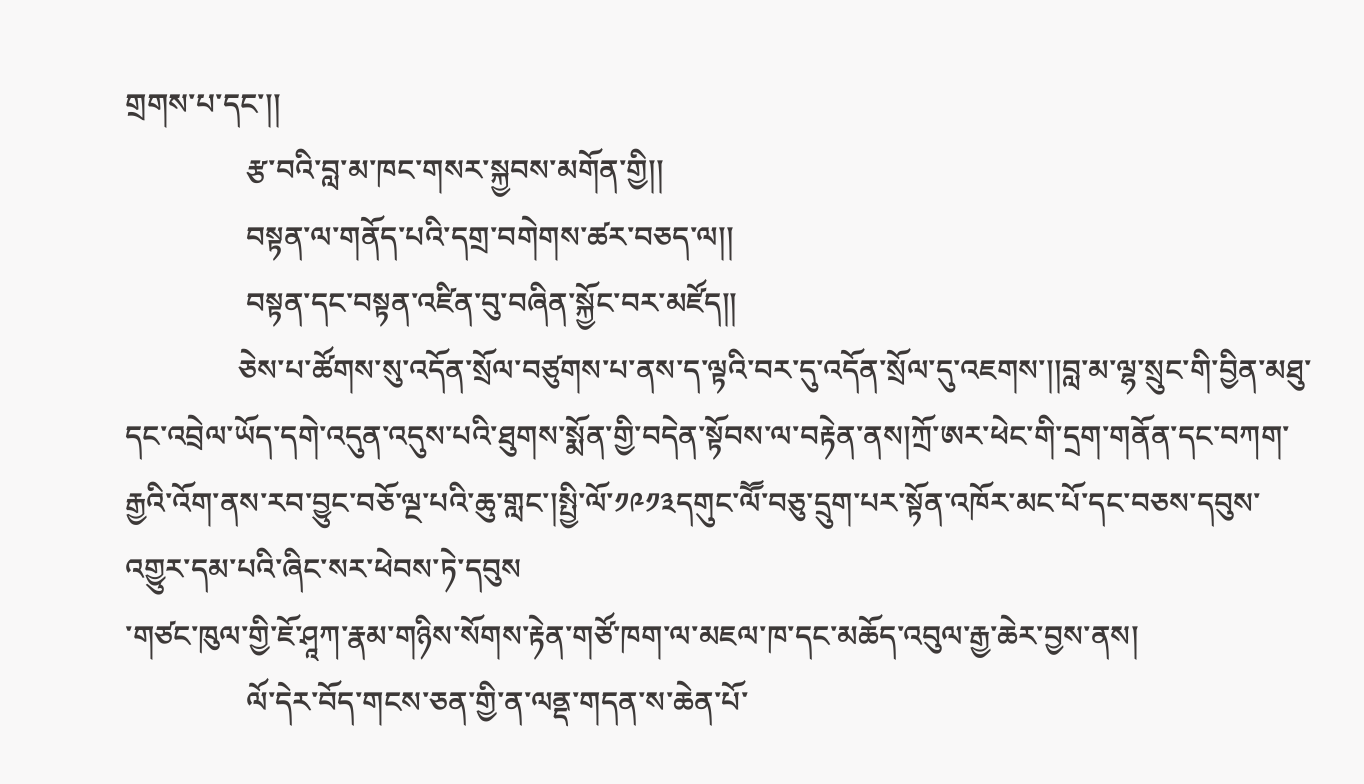གྲགས་པ་དང་།།
                རྩ་བའི་བླ་མ་ཁང་གསར་སྐྱབས་མགོན་གྱི།།
                བསྟན་ལ་གནོད་པའི་དགྲ་བགེགས་ཚར་བཅད་ལ།།
                བསྟན་དང་བསྟན་འཛིན་བུ་བཞིན་སྐྱོང་བར་མཛོད།།
               ཅེས་པ་ཚོགས་སུ་འདོན་སྲོལ་བཙུགས་པ་ནས་ད་ལྟའི་བར་དུ་འདོན་སྲོལ་དུ་འཇགས་།།བླ་མ་ལྷ་སྲུང་གི་བྱིན་མཐུ་དང་འབྲེལ་ཡོད་དགེ་འདུན་འདུས་པའི་ཐུགས་སྨོན་གྱི་བདེན་སྟོབས་ལ་བརྟེན་ནས།ཀྲོ་ཨར་ཕེང་གི་དྲག་གནོན་དང་བཀག་རྒྱའི་འོག་ནས་རབ་བྱུང་བཅོ་ལྔ་པའི་ཆུ་གླང་།སྤྱི་ལོ་༡༩༡༣དགུང་ལཽ་བཅུ་དྲུག་པར་སྟོན་འཁོར་མང་པོ་དང་བཅས་དབུས་འགྱུར་དམ་པའི་ཞིང་སར་ཕེབས་ཏེ་དབུས
་གཙང་ཁུལ་གྱི་ཇོ་ཤཱཀ་རྣམ་གཉིས་སོགས་རྟེན་གཙོ་ཁག་ལ་མཇལ་ཁ་དང་མཆོད་འབུལ་རྒྱ་ཆེར་བྱས་ནས།
                ལོ་དེར་བོད་གངས་ཅན་གྱི་ན་ལནྡ་གདན་ས་ཆེན་པོ་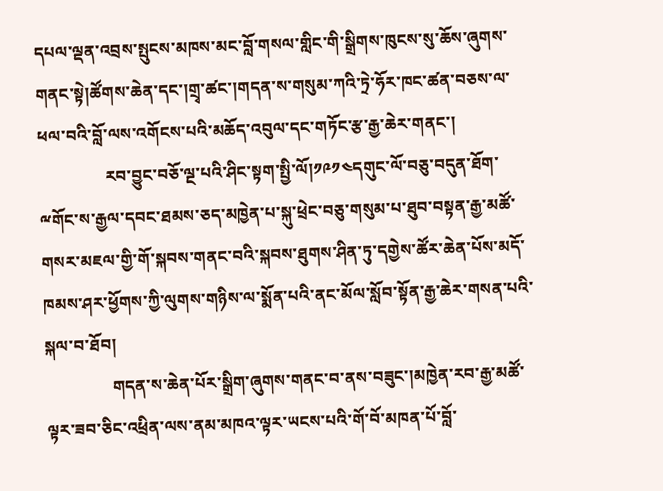དཔལ་ལྡན་འབྲས་སྤུངས་མཁས་མང་བློ་གསལ་གླིང་གི་སྒྲིགས་ཁུངས་སུ་ཆོས་ཞུགས་གནང་སྟེ།ཚོགས་ཆེན་དང་།གྲྭ་ཚང་།གདན་ས་གསུམ་ཀའི་ཏྲེ་ཧོར་ཁང་ཚན་བཅས་ལ་ཕལ་བའི་བློ་ལས་འགོངས་པའི་མཆོད་འབུལ་དང་གཏོང་རྩ་རྒྱ་ཆེར་གནང་།
                རབ་བྱུང་བཅོ་ལྔ་པའི་ཤིང་སྟག་སྤྱི་ལོ།༡༩༡༤དགུང་ལོ་བཅུ་བདུན་ཐོག་ྋགོང་ས་རྒྱལ་དབང་ཐམས་ཅད་མཁྱེན་པ་སྐུ་ཕྲེང་བཅུ་གསུམ་པ་ཐུབ་བསྟན་རྒྱ་མཚོ་གསར་མཇལ་གྱི་གོ་སྐབས་གནང་བའི་སྐབས་ཐུགས་ཤིན་ཏུ་དགྱེས་ཚོར་ཆེན་པོས་མདོ་ཁམས་ཤར་ཕྱོགས་ཀྱི་ལུགས་གཉིས་ལ་སྨོན་པའི་ནང་མོལ་སློབ་སྟོན་རྒྱ་ཆེར་གསན་པའི་སྐལ་བ་ཐོབ།
                གདན་ས་ཆེན་པོར་སྒྲིག་ཞུགས་གནང་བ་ནས་བཟུང་།མཁྱེན་རབ་རྒྱ་མཚོ་ལྟར་ཟབ་ཅིང་འཕྲིན་ལས་ནམ་མཁའ་ལྟར་ཡངས་པའི་གོ་བོ་མཁན་པོ་བློ་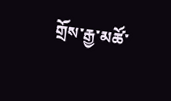གྲོས་རྒྱ་མཚོ་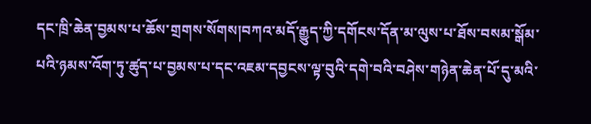དང་ཁྲི་ཆེན་བྱམས་པ་ཆོས་གྲགས་སོགས།བཀའ་མདོ་རྒྱུད་ཀྱི་དགོངས་དོན་མ་ལུས་པ་ཐོས་བསམ་སྒོམ་པའི་ཉམས་འོག་ཏུ་ཚུད་པ་བྱམས་པ་དང་འཇམ་དབྱངས་ལྟ་བུའི་དགེ་བའི་བཤེས་གཉེན་ཆེན་པོ་དུ་མའི་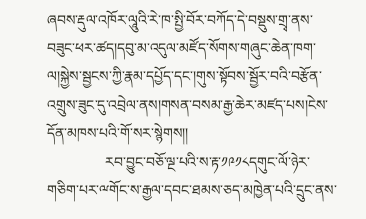ཞབས་རྡུལ་འཁོར་ལཱུའི་རེ་ཁ་སྤྱི་བོར་བཀོད་དེ་བསྡུས་གྲྭ་ནས་བཟུང་ཕར་ཚད།དབུ་མ་འདུལ་མཛོད་སོགས་གཞུང་ཆེན་ཁག་ལ།སྐྱེས་སྦྱངས་ཀྱི་རྣམ་དཔྱོད་དང་།གུས་སྟོབས་སྦྱོར་བའི་བརྩོན་འགྲུས་ཟུང་དུ་འབྲེལ་ནས།གསན་བསམ་རྒྱ་ཆེར་མཛད་པས།ངེས་དོན་མཁས་པའི་གོ་སར་སྙེགས།།
                རབ་བྱུང་བཅོ་ལྔ་པའི་ས་རྟ་༡༩༡༨དགུང་ལོ་ཉེར་གཅིག་པར་ྋགོང་ས་རྒྱལ་དབང་ཐམས་ཅད་མཁྱེན་པའི་དྲུང་ནས་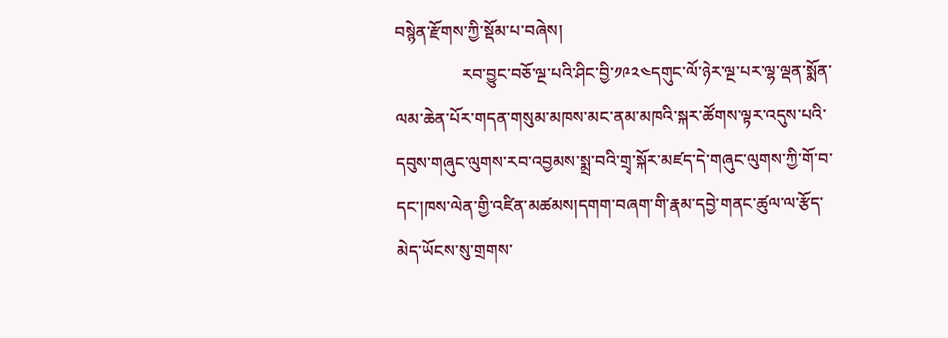བསྙེན་རྫོགས་ཀྱི་སྡོམ་པ་བཞེས།
                རབ་བྱུང་བཅོ་ལྔ་པའི་ཤིང་བྱི་༡༩༢༤དགུང་ལོ་ཉེར་ལྔ་པར་ལྷ་ལྡན་སྨོན་ལམ་ཆེན་པོར་གདན་གསུམ་མཁས་མང་ནམ་མཁའི་སྐར་ཚོགས་ལྟར་འདུས་པའི་དབུས་གཞུང་ལུགས་རབ་འབྱམས་སྨྲ་བའི་གྲྭ་སྐོར་མཛད་དེ་གཞུང་ལུགས་ཀྱི་གོ་བ་དང་།ཁས་ལེན་གྱི་འཛིན་མཚམས།དགག་བཞག་གི་རྣམ་དབྱེ་གནང་ཚུལ་ལ་རྩོད་མེད་ཡོངས་སུ་གྲགས་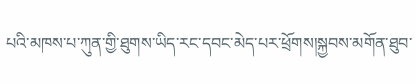པའི་མཁས་པ་ཀུན་གྱི་ཐུགས་ཡིད་རང་དབང་མེད་པར་ཕྲོགས།སྐྱབས་མགོན་ཐུབ་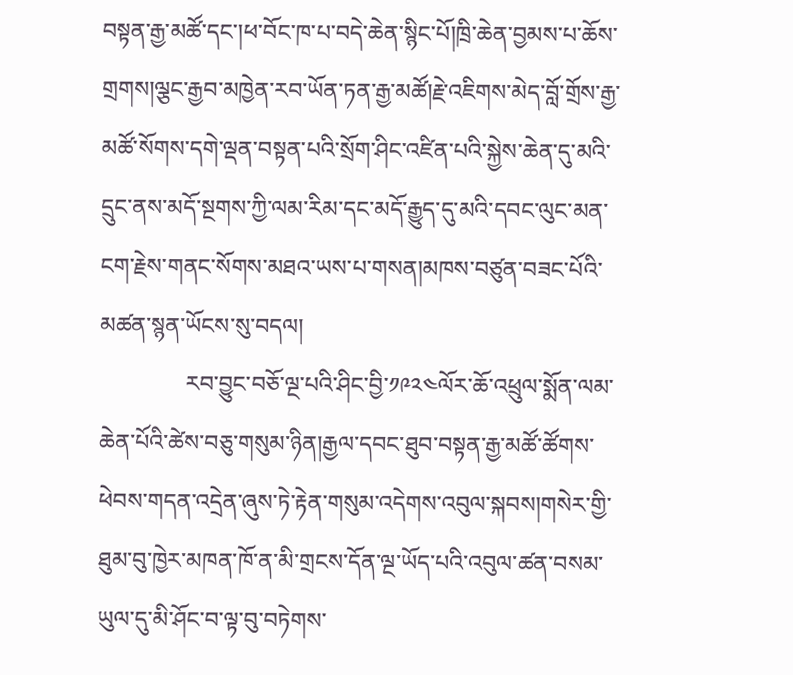བསྟན་རྒྱ་མཚོ་དང་།ཕ་བོང་ཁ་པ་བདེ་ཆེན་སྙིང་པོ།ཁྲི་ཆེན་བྱམས་པ་ཆོས་གྲགས།ལྕང་རྒྱབ་མཁྱེན་རབ་ཡོན་ཏན་རྒྱ་མཚོ།རྗེ་འཇིགས་མེད་བློ་གྲོས་རྒྱ་མཚོ་སོགས་དགེ་ལྡན་བསྟན་པའི་སྲོག་ཤིང་འཛིན་པའི་སྐྱེས་ཆེན་དུ་མའི་དྲུང་ནས་མདོ་སྔགས་ཀྱི་ལམ་རིམ་དང་མདོ་རྒྱུད་དུ་མའི་དབང་ལུང་མན་ངག་རྗེས་གནང་སོགས་མཐའ་ཡས་པ་གསན།མཁས་བཙུན་བཟང་པོའི་མཚན་སྙན་ཡོངས་སུ་བདལ།
               རབ་བྱུང་བཅོ་ལྔ་པའི་ཤིང་བྱི་༡༩༢༤ལོར་ཆོ་འཕྲུལ་སྨོན་ལམ་ཆེན་པོའི་ཚེས་བཅུ་གསུམ་ཉིན།རྒྱལ་དབང་ཐུབ་བསྟན་རྒྱ་མཚོ་ཚོགས་ཕེབས་གདན་འདྲེན་ཞུས་ཏེ་རྟེན་གསུམ་འདེགས་འབུལ་སྐབས།གསེར་གྱི་ཐུམ་བུ་ཁྱེར་མཁན་ཁོ་ན་མི་གྲངས་དོན་ལྔ་ཡོད་པའི་འབུལ་ཚན་བསམ་ཡུལ་དུ་མི་ཤོང་བ་ལྟ་བུ་བཏེགས་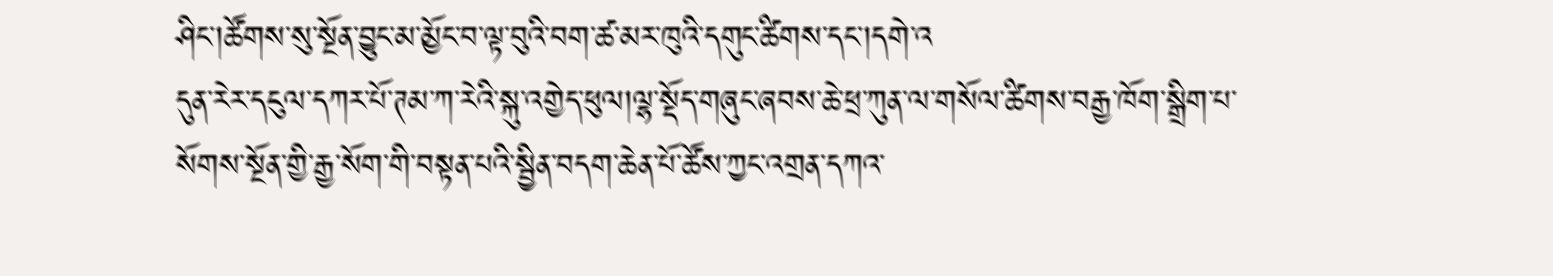ཤིང་།ཚོགས་སུ་སྔོན་བྱུང་མ་མྱོང་བ་ལྟ་བུའི་བག་ཚ་མར་ཁུའི་དགུང་ཚིགས་དང་།དགེ་འ
དུན་རེར་དངུལ་དཀར་པོ་ཊམ་ཀ་རེའི་སྐུ་འགྱེད་ཕུལ།ལྷ་སྡོད་གཞུང་ཞབས་ཆེ་ཕྲ་ཀུན་ལ་གསོལ་ཚིགས་བརྒྱ་ཁོག་སྒྲིག་པ་སོགས་སྔོན་གྱི་རྒྱ་སོག་གི་བསྟན་པའི་སྦྱིན་བདག་ཆེན་པོ་ཚོས་ཀྱང་འགྲན་དཀའ་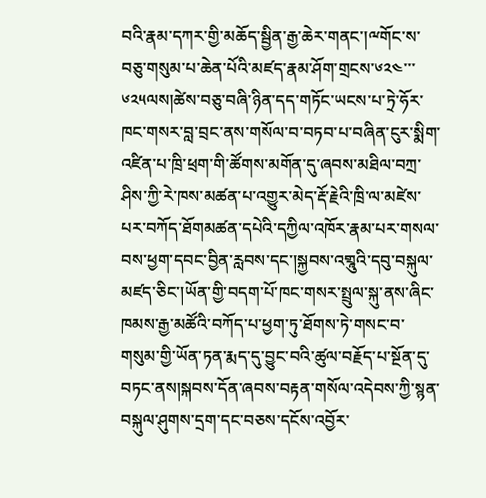བའི་རྣམ་དཀར་གྱི་མཆོད་སྦྱིན་རྒྱ་ཆེར་གནང་།ྋགོང་ས་བཅུ་གསུམ་པ་ཆེན་པོའི་མཛད་རྣམ་ཤོག་གྲངས་༦༢༤་་་༦༢༥ལས།ཚེས་བཅུ་བཞི་ཉིན་དད་གཏོང་ཡངས་པ་ཏྲེ་ཧོར་ཁང་གསར་བླ་བྲང་ནས་གསོལ་བ་བཏབ་པ་བཞིན་ངུར་སྨིག་འཛིན་པ་ཁྲི་ཕྲག་གི་ཚོགས་མགོན་དུ་ཞབས་མཐིལ་བཀྲ་ཤིས་ཀྱི་རེ་ཁས་མཚན་པ་འགྱུར་མེད་རྡོ་རྗེའི་ཁྲི་ལ་མཛེས་པར་བཀོད་ཐོགམཚན་དཔེའི་དཀྱིལ་འཁོར་རྣམ་པར་གསལ་བས་ཕྱག་དབང་བྱིན་རླབས་དང་།སྐྱབས་འགྲཱུའི་དབུ་བསྐུལ་མཛད་ཅིང་།ཡོན་གྱི་བདག་པོ་ཁང་གསར་སྤྲུལ་སྐུ་ནས་ཞིང་ཁམས་རྒྱ་མཚོའི་བཀོད་པ་ཕྱག་ཏུ་ཐོགས་ཏེ་གསང་བ་གསུམ་གྱི་ཡོན་ཏན་རྨད་དུ་བྱུང་བའི་ཚུལ་བརྗོད་པ་སྔོན་དུ་བཏང་ནས།སྐབས་དོན་ཞབས་བརྟན་གསོལ་འདེབས་ཀྱི་སྙན་བསྐུལ་ཤུགས་དྲག་དང་བཅས་དངོས་འབྱོར་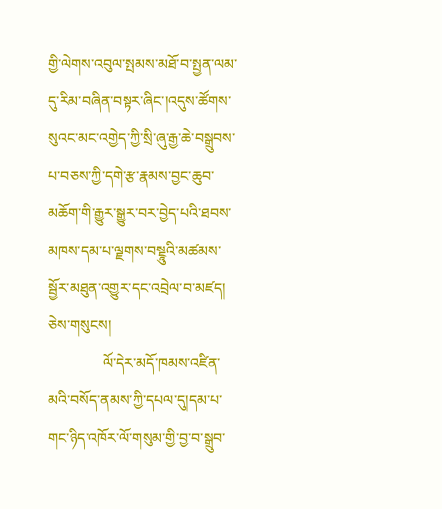གྱི་ལེགས་འབུལ་སྤམས་མཐོ་བ་སྤྱན་ལམ་དུ་རིམ་བཞིན་བསྟར་ཞིང་།འདུས་ཚོགས་སུའང་མང་འགྱེད་ཀྱི་སྲི་ཞུ་རྒྱ་ཆེ་བསྒྲུབས་པ་བཅས་ཀྱི་དགེ་རྩ་རྣམས་བྱང་ཆུབ་མཆོག་གི་རྒྱུར་སྒྱུར་བར་བྱེད་པའི་ཐབས་མཁས་དམ་པ་ལྗགས་བསྔཱུའི་མཚམས་སྦྱོར་མཐུན་འགྱུར་དང་འབྲེལ་བ་མཛད།  ཅེས་གསུངས།
               ལོ་དེར་མདོ་ཁམས་འཛིན་མའི་བསོད་ནམས་ཀྱི་དཔལ་དུ།དམ་པ་གང་ཉིད་འཁོར་ལོ་གསུམ་གྱི་བྱ་བ་སྒྲུབ་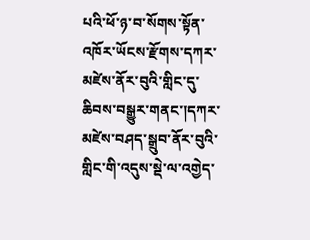པའི་ཕོ་ཉ་བ་སོགས་སྟོན་འཁོར་ཡོངས་རྫོགས་དཀར་མཛེས་ནོར་བུའི་གླིང་དུ་ཆིབས་བསྒྱུར་གནང་།དཀར་མཛེས་བཤད་སྒྲུབ་ནོར་བུའི་གླིང་གི་འདུས་སྡེ་ལ་འགྱེད་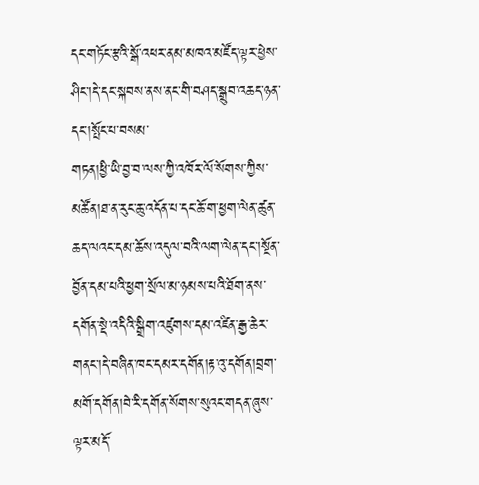དང་གཏོང་རྩའི་སྒོ་འཕར་ནམ་མཁའ་མཛོད་ལྟར་ཕྱེས་ཤིང་།དེ་དང་སྐབས་ནས་ནང་གི་བཤད་སྒྲུབ་འཆད་ཉན་དང་།སྤོང་པ་བསམ་
གཏན།ཕྱི་ཡི་བྱ་བ་ལས་ཀྱི་འཁོར་ལོ་སོགས་ཀྱིས་མཚོན།ཐ་ན་རུང་ཆུ་འདོན་པ་དང་ཆོ་ག་ཕྱག་ལེན་ཚུན་ཆད་ལའང་དམ་ཆོས་འདུལ་བའི་ལག་ལེན་དང་།སྔོན་བྱོན་དམ་པའི་ཕྱག་སྲོལ་མ་ཉམས་པའི་ཐོག་ནས་དགོན་སྡེ་འདིའི་སྒྲིག་འཛུགས་དམ་འཛིན་རྒྱ་ཆེར་གནང་།དེ་བཞིན་ཁང་དམར་དགོན།རྟ་འུ་དགོན།བྲག་མགོ་དགོན།བེ་རི་དགོན་སོགས་སུའང་གདན་ཞུས་ལྟར་མདོ་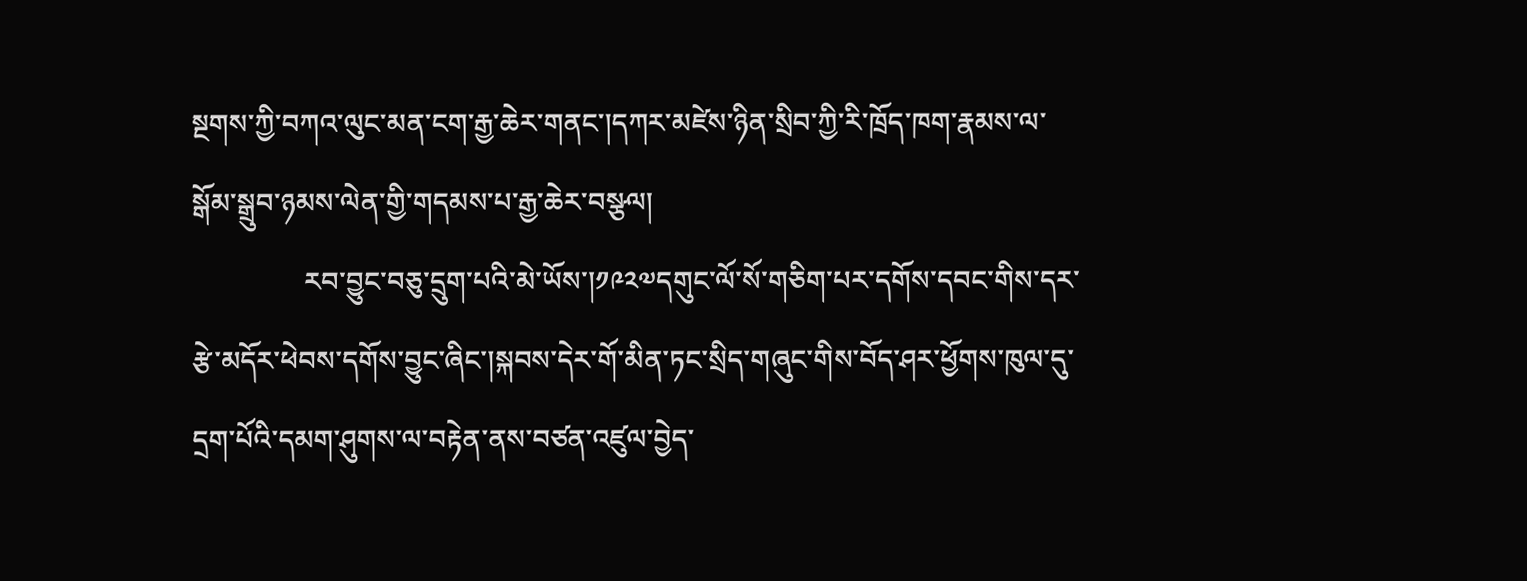སྔགས་ཀྱི་བཀའ་ལུང་མན་ངག་རྒྱ་ཆེར་གནང་།དཀར་མཛེས་ཉིན་སྲིབ་ཀྱི་རི་ཁྲོད་ཁག་རྣམས་ལ་སྒོམ་སྒྲུབ་ཉམས་ལེན་གྱི་གདམས་པ་རྒྱ་ཆེར་བསྩལ།
                རབ་བྱུང་བཅུ་དྲུག་པའི་མེ་ཡོས་།༡༩༢༧དགུང་ལོ་སོ་གཅིག་པར་དགོས་དབང་གིས་དར་རྩེ་མདོར་ཕེབས་དགོས་བྱུང་ཞིང་།སྐབས་དེར་གོ་མིན་ཏང་སྲིད་གཞུང་གིས་བོད་ཤར་ཕྱོགས་ཁུལ་དུ་དྲག་པོའི་དམག་ཤུགས་ལ་བརྟེན་ནས་བཙན་འཛུལ་བྱེད་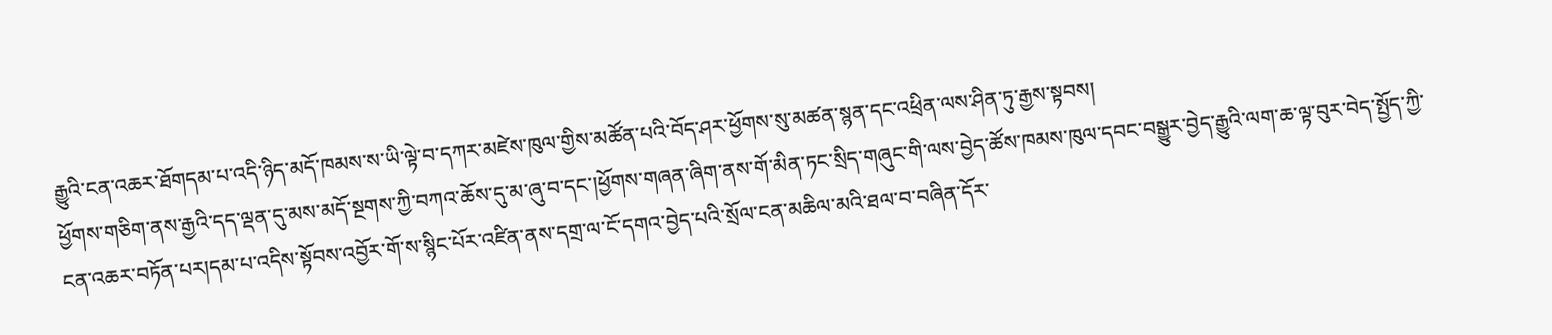རྒྱུའི་ངན་འཆར་ཐོགདམ་པ་འདི་ཉིད་མདོ་ཁམས་ས་ཡི་ལྟེ་བ་དཀར་མཛེས་ཁུལ་གྱིས་མཚོན་པའི་བོད་ཤར་ཕྱོགས་སུ་མཚན་སྙན་དང་འཕྲིན་ལས་ཤིན་ཏུ་རྒྱས་སྟབས།
ཕྱོགས་གཅིག་ནས་རྒྱའི་དད་ལྡན་དུ་མས་མདོ་སྔགས་ཀྱི་བཀའ་ཆོས་དུ་མ་ཞུ་བ་དང་།ཕྱོགས་གཞན་ཞིག་ནས་གོ་མིན་ཏང་སྲིད་གཞུང་གི་ལས་བྱེད་ཚོས་ཁམས་ཁུལ་དབང་བསྒྱུར་བྱེད་རྒྱུའི་ལག་ཆ་ལྟ་བུར་བེད་སྤྱོད་ཀྱི་ངན་འཆར་བཏོན་པར།དམ་པ་འདིས་སྟོབས་འབྱོར་གོ་ས་སྙིང་པོར་འཛིན་ནས་དགྲ་ལ་ངོ་དགའ་བྱེད་པའི་སྲོལ་ངན་མཆིལ་མའི་ཐལ་བ་བཞིན་དོར་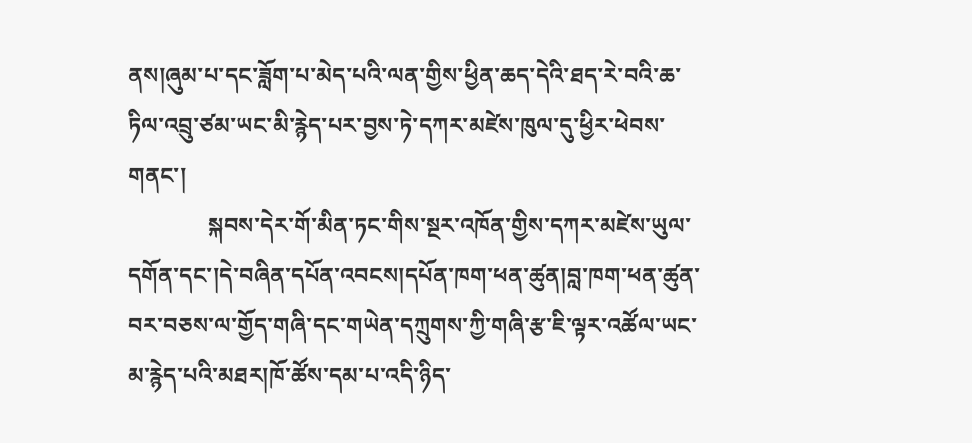ནས།ཞུམ་པ་དང་ཟློག་པ་མེད་པའི་ལན་གྱིས་ཕྱིན་ཆད་དེའི་ཐད་རེ་བའི་ཆ་ཏིལ་འབྲུ་ཙམ་ཡང་མི་རྙེད་པར་བྱས་ཏེ་དཀར་མཛེས་ཁུལ་དུ་ཕྱིར་ཕེབས་གནང་།
              སྐབས་དེར་གོ་མིན་ཏང་གིས་སྔར་འཁོན་གྱིས་དཀར་མཛེས་ཡུལ་དགོན་དང་།དེ་བཞིན་དཔོན་འབངས།དཔོན་ཁག་ཕན་ཚུན།བླ་ཁག་ཕན་ཚུན་བར་བཅས་ལ་གྱོད་གཞི་དང་གཡེན་དཀྲུགས་ཀྱི་གཞི་རྩ་ཇི་ལྟར་འཚོལ་ཡང་མ་རྙེད་པའི་མཐར།ཁོ་ཚོས་དམ་པ་འདི་ཉིད་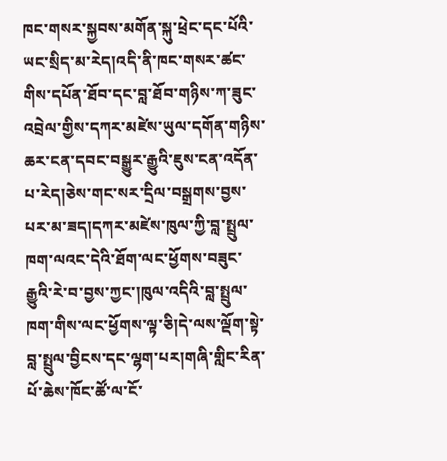ཁང་གསར་སྐྱབས་མགོན་སྐུ་ཕྲེང་དང་པོའི་ཡང་སྲིད་མ་རེད།འདི་ནི་ཁང་གསར་ཚང་གིས་དཔོན་ཐོབ་དང་བླ་ཐོབ་གཉིས་ཀ་ཟུང་འབྲེལ་གྱིས་དཀར་མཛེས་ཡུལ་དགོན་གཉིས་ཆར་ངན་དབང་བསྒྱུར་རྒྱུའི་ཇུས་ངན་འདོན་པ་རེད།ཅེས་གང་སར་དྲིལ་བསྒྲགས་བྱས་པར་མ་ཟད།དཀར་མཛེས་ཁུལ་ཀྱི་བླ་སྤྲུལ་ཁག་ལའང་དེའི་ཐོག་ལང་ཕྱོགས་བཟུང་རྒྱུའི་རེ་བ་བྱས་ཀྱང་།ཁུལ་འདིའི་བླ་སྤྲུལ་ཁག་གིས་ལང་ཕྱོགས་ལྟ་ཅི།དེ་ལས་ལྡོག་སྟེ་བླ་སྤྲུལ་བྱིངས་དང་ལྷག་པར།གཞི་གླིང་རིན་པོ་ཆེས་ཁོང་ཚོ་ལ་ངོ་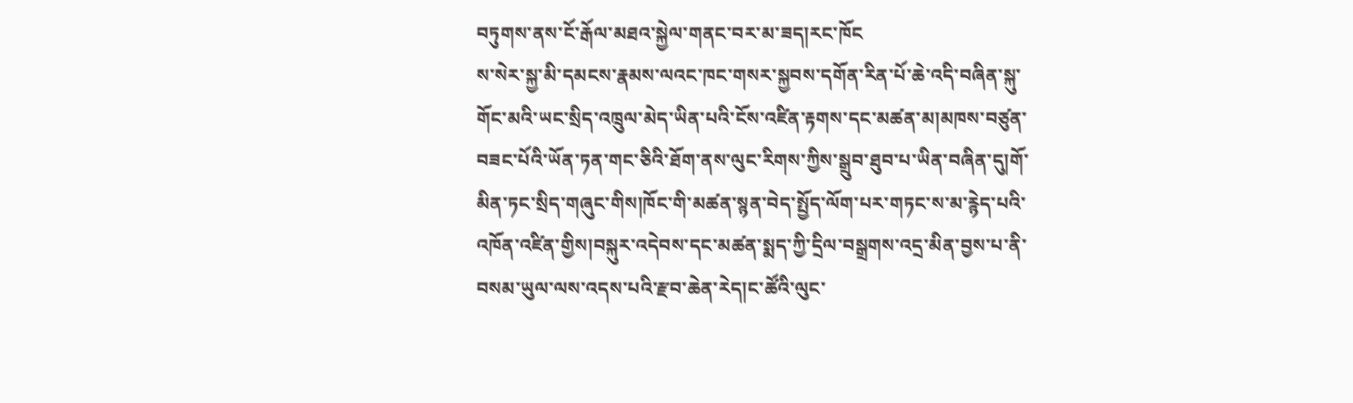བཏུགས་ནས་ངོ་རྒོལ་མཐའ་སྐྱེལ་གནང་བར་མ་ཟད།རང་ཁོང
ས་སེར་སྐྱ་མི་དམངས་རྣམས་ལའང་ཁང་གསར་སྐྱབས་དགོན་རིན་པོ་ཆེ་འདི་བཞིན་སྐུ་གོང་མའི་ཡང་སྲིད་འཁྲུལ་མེད་ཡིན་པའི་ངོས་འཛིན་རྟགས་དང་མཚན་མ།མཁས་བཙུན་བཟང་པོའི་ཡོན་ཏན་གང་ཅིའི་ཐོག་ནས་ལུང་རིགས་ཀྱིས་སྒྲུབ་ཐུབ་པ་ཡིན་བཞིན་དུ།གོ་མིན་ཏང་སྲིད་གཞུང་གིས།ཁོང་གི་མཚན་སྙན་བེད་སྤྱོད་ལོག་པར་གཏང་ས་མ་རྙེད་པའི་འཁོན་འཛིན་གྱིས།བསྐུར་འདེབས་དང་མཚན་སྨད་ཀྱི་དྲིལ་བསྒྲགས་འདྲ་མིན་བྱས་པ་ནི་བསམ་ཡུལ་ལས་འདས་པའི་རྫབ་ཆེན་རེད།ང་ཚོའི་ལུང་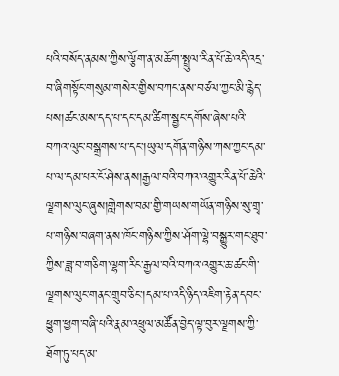པའི་བསོད་ནམས་ཀྱིས་ལྕོག་ན་མཆོག་སྤྲུལ་རིན་པོ་ཆེ་འདི་འདྲ་བ་ཞིགསྟོང་གསུམ་གསེར་གྱིས་བཀང་ནས་བཙལ་ཀྱང་མི་རྙེད་པས།ཚང་མས་དད་པ་དང་དམ་ཚིག་སྦྱང་དགོས་ཞེས་པའི་བཀའ་ལུང་བསྒྲགས་པ་དང་།ཡུལ་དགོན་གཉིས་ཀས་ཀྱང་དམ་པ་ལ་དམ་པར་ངོ་ཤེས་ནས།རྒྱལ་བའི་བཀའ་འགྱུར་རིན་པོ་ཆེའི་ལྗགས་ལུང་ཞུས།གླེགས་བམ་གྱི་གཡས་གཡོན་གཉིས་སུ་གྲྭ་པ་གཉིས་བཞག་ནས་ཁོང་གཉིས་ཀྱིས་ཤོག་ལྷེ་བསྒྱུར་གང་ཐུབ་ཀྱིས་ཟླ་བ་གཅིག་ལྷག་རིང་རྒྱལ་བའི་བཀའ་འགྱུར་ཆ་ཚང་གི་ལྗགས་ལུང་གནང་གྲུབ་ཅིང་།དམ་པ་འདི་ཉིད་འཇིག་རྟེན་དབང་ཕྱུག་ཕྱག་བཞི་པའི་རྣམ་འཕྲུལ་མཚོན་བྱེད་ལྟ་བུར་ལྗགས་ཀྱི་ཐོག་ཏུ་པད་མ་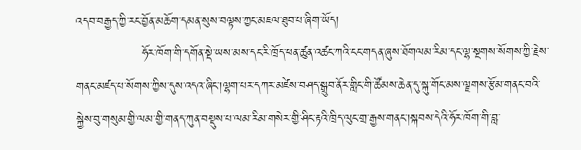འདབ་བརྒྱད་ཀྱི་རང་བྱོན་མཆོག་དམན་སུས་བལྟས་ཀྱང་མཇལ་ཐུབ་པ་ཞིག་ཡོད།
                ཧོར་ཁོག་གི་དགོན་སྡེ་ཡས་མས་དང་རི་ཁྲོད་ཕན་ཚུན་འཚང་ཀའི་ངང་གདན་ཞུས་ཐོགལམ་རིམ་དང་ལྷ་སྔགས་སོགས་ཀྱི་རྗེས་གནང་མཛད་པ་སོགས་ཀྱིས་དུས་འདའ་ཞིང་།ལྷག་པར་དཀར་མཛེས་བཤད་སྒྲུབ་ནོར་གླིང་གི་ཚོམས་ཆེན་དུ་སྐུ་གོང་མས་ལྗགས་རྩོམ་གནང་བའི་སྐྱེས་བུ་གསུམ་གྱི་ལམ་གྱི་གནད་ཀུན་བསྡུས་པ་ལམ་རིམ་གསེར་གྱི་ཤིང་རྟའི་ཁྲིད་ལུང་གྲ་རྒྱས་གནང་།སྐབས་དེའི་ཧོར་ཁོག་གི་བླ་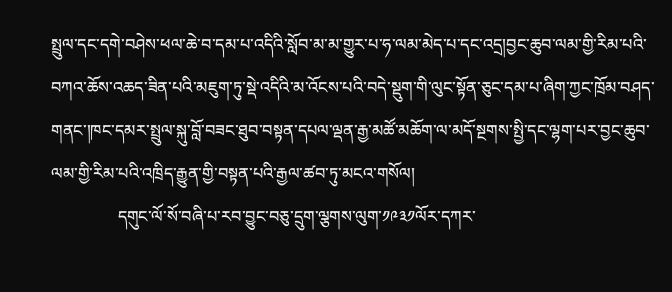སྤྲུལ་དང་དགེ་བཤེས་ཕལ་ཆེ་བ་དམ་པ་འདིའི་སློབ་མ་མ་གྱུར་པ་ཧ་ལམ་མེད་པ་དང་འདྲ།བྱང་ཆུབ་ལམ་གྱི་རིམ་པའི་བཀའ་ཆོས་འཆད་ཟིན་པའི་མཇུག་ཏུ་སྡེ་འདིའི་མ་འོངས་པའི་བདེ་སྡུག་གི་ལུང་སྟོན་ཅུང་དམ་པ་ཞིག་ཀྱང་ཁྲོམ་བཤད་གནང་།ཁང་དམར་སྤྲུལ་སྐུ་བློ་བཟང་ཐུབ་བསྟན་དཔལ་ལྡན་རྒྱ་མཚོ་མཆོག་ལ་མདོ་སྔགས་སྤྱི་དང་ལྷག་པར་བྱང་ཆུབ་ལམ་གྱི་རིམ་པའི་འཁྲིད་རྒྱུན་གྱི་བསྟན་པའི་རྒྱལ་ཚབ་ཏུ་མངའ་གསོལ།
                དགུང་ལོ་སོ་བཞི་པ་རབ་བྱུང་བཅུ་དྲུག་ལྕགས་ལུག་༡༩༣༡ལོར་དཀར་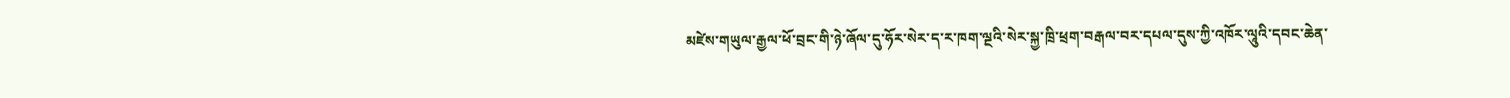མཛེས་གཡུལ་རྒྱལ་ཕོ་བྲང་གི་ཉེ་ཞོལ་དུ་ཧོར་སེར་ད་ར་ཁག་ལྔའི་སེར་སྐྱ་ཁྲི་ཕྲག་བརྒལ་བར་དཔལ་དུས་ཀྱི་འཁོར་ལཱུའི་དབང་ཆེན་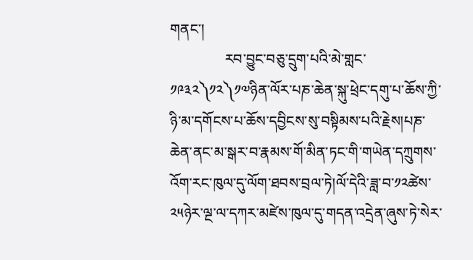གནང་།
               རབ་བྱུང་བཅུ་དྲུག་པའི་མེ་གླང་༡༩༣༢༽༡༢༽༡༧ཉིན་ལོར་པཎ་ཆེན་སྐུ་ཕྲེང་དགུ་པ་ཆོས་ཀྱི་ཉི་མ་དགོངས་པ་ཆོས་དབྱིངས་སུ་བསྟིམས་པའི་རྗེས།པཎ་ཆེན་ནང་མ་སྒར་བ་རྣམས་གོ་མིན་ཏང་གི་གཡེན་དཀྲུགས་འོག་རང་ཁུལ་དུ་ལོག་ཐབས་བྲལ་ཏེ།ལོ་དེའི་ཟླ་བ་༡༢ཚེས་༢༥ཉེར་ལྔ་ལ་དཀར་མཛེས་ཁུལ་དུ་གདན་འདྲེན་ཞུས་ཏེ་སེར་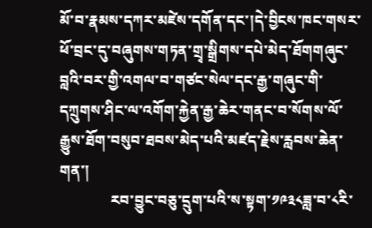མོ་བ་རྣམས་དཀར་མཛེས་དགོན་དང་།དེ་བྱིངས་ཁང་གསར་ཕོ་བྲང་དུ་བཞུགས་གཏན་གྲྭ་སྒྲིགས་དཔེ་མེད་ཐོགགཞུང་བླའི་བར་གྱི་འགལ་བ་གཙང་སེལ་དང་རྒྱ་གཞུང་གི་དཀྲུགས་ཤིང་ལ་འགོག་རྐྱེན་རྒྱ་ཆེར་གནང་བ་སོགས་ལོ་རྒྱུས་ཐོག་བསུབ་ཐབས་མེད་པའི་མཛད་རྗེས་རླབས་ཆེན་གན་།
              རབ་བྱུང་བཅུ་དྲུག་པའི་ས་སྟག་༡༩༣༨ཟླ་བ་༨རི་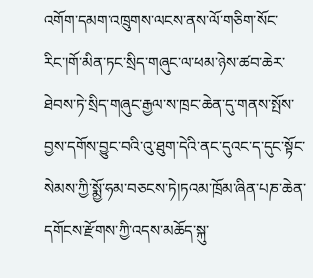འགོག་དམག་འཁྲུགས་ལངས་ནས་ལོ་གཅིག་སོང་རིང་།གོ་མིན་ཏང་སྲིད་གཞུང་ལ་ཕམ་ཉེས་ཚབ་ཆེར་ཐེབས་ཏེ་སྲིད་གཞུང་རྒྱལ་ས་ཁྲང་ཆེན་དུ་གནས་སྤོས་བྱས་དགོས་བྱུང་བའི་འུ་ཐུག་དེའི་ནང་དུའང་ད་དུང་སྟོང་སེམས་ཀྱི་སྨྱོ་ཧམ་བཅངས་ཏེ།ཏའམ་ཁྲོམ་ཞིན་པཎ་ཆེན་དགོངས་རྫོགས་ཀྱི་འདས་མཆོད་སྐུ་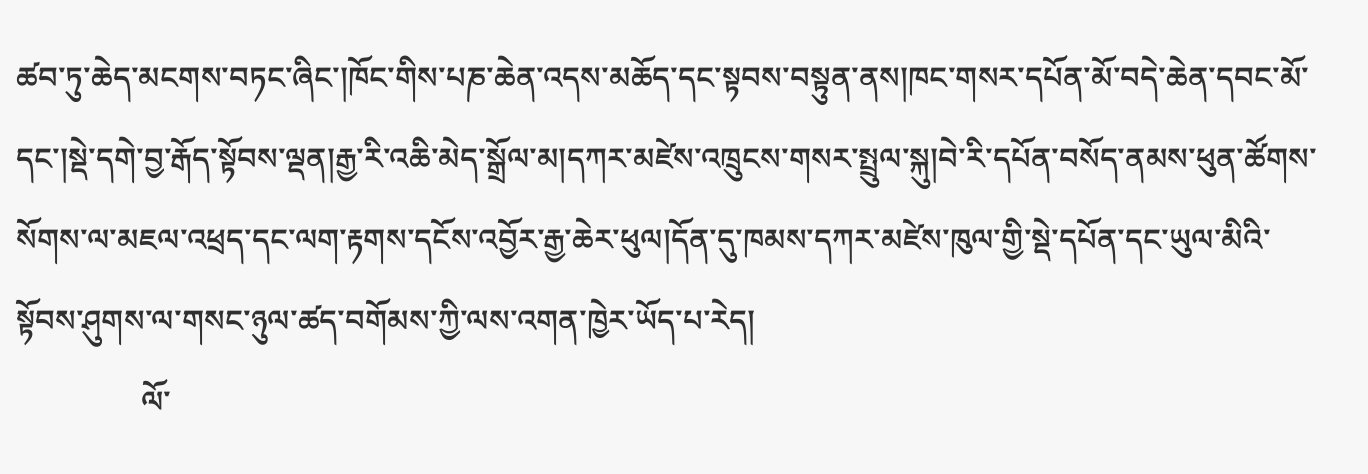ཚབ་ཏུ་ཆེད་མངགས་བཏང་ཞིང་།ཁོང་གིས་པཎ་ཆེན་འདས་མཆོད་དང་སྟབས་བསྟུན་ནས།ཁང་གསར་དཔོན་མོ་བདེ་ཆེན་དབང་མོ་དང་།སྡེ་དགེ་བྱ་རྒོད་སྟོབས་ལྡན།རྒྱ་རི་འཆི་མེད་སྒྲོལ་མ།དཀར་མཛེས་འཁྲུངས་གསར་སྤྲུལ་སྐུ།བེ་རི་དཔོན་བསོད་ནམས་ཕུན་ཚོགས་སོགས་ལ་མཇལ་འཕྲད་དང་ལག་རྟགས་དངོས་འབྱོར་རྒྱ་ཆེར་ཕུལ།དོན་དུ་ཁམས་དཀར་མཛེས་ཁུལ་གྱི་སྡེ་དཔོན་དང་ཡུལ་མིའི་སྟོབས་ཤུགས་ལ་གསང་ཉུལ་ཚད་བགོམས་ཀྱི་ལས་འགན་ཁྱེར་ཡོད་པ་རེད།
                ལོ་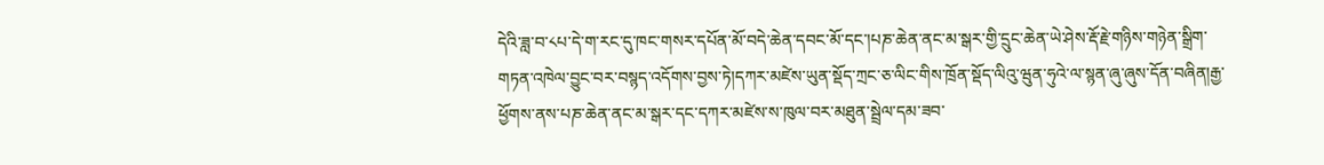དེའི་ཟླ་བ་༨པ་དེ་ག་རང་དུ་ཁང་གསར་དཔོན་མོ་བདེ་ཆེན་དབང་མོ་དང་།པཎ་ཆེན་ནང་མ་སྒར་གྱི་དྲུང་ཆེན་ཡེ་ཤེས་རྡོ་རྗེ་གཉིས་གཉེན་སྒྲིག་གཏན་འཁེལ་བྱུང་བར་བསྙད་འདོགས་བྱས་ཏེ།དཀར་མཛེས་ཡུན་སྡོད་ཀྲང་ཅ་ལིང་གིས་ཁྲོན་སྡོད་ལིའུ་ཝུན་ཧུའེ་ལ་སྙན་ཞུ་ཞུས་དོན་བཞིན།རྒྱ་ཕྱོགས་ནས་པཎ་ཆེན་ནང་མ་སྒར་དང་དཀར་མཛེས་ས་ཁུལ་བར་མཐུན་སྦྲེལ་དམ་ཟབ་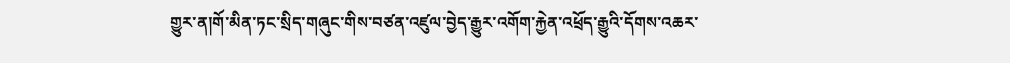གྱུར་ན།གོ་མིན་ཏང་སྲིད་གཞུང་གིས་བཙན་འཛུལ་བྱེད་རྒྱུར་འགོག་རྐྱེན་འཕྲོད་རྒྱུའི་དོགས་འཆར་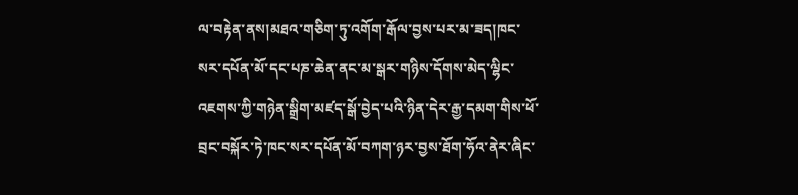ལ་བརྟེན་ནས།མཐའ་གཅིག་ཏུ་འགོག་རྒོལ་བྱས་པར་མ་ཟད།ཁང་སར་དཔོན་མོ་དང་པཎ་ཆེན་ནང་མ་སྒར་གཉིས་དོགས་མེད་ལྷིང་འཇགས་ཀྱི་གཉེན་སྒྲིག་མཛད་སྒོ་བྱེད་པའི་ཉིན་དེར་རྒྱ་དམག་གིས་ཕོ་བྲང་བསྐོར་ཏེ་ཁང་སར་དཔོན་མོ་བཀག་ཉར་བྱས་ཐོག་ཧོའ་ནེར་ཞིང་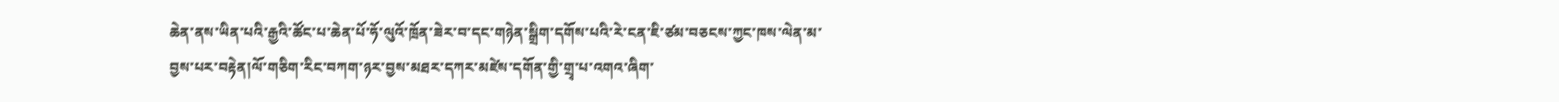ཆེན་ནས་ཡིན་པའི་རྒྱའི་ཚོང་པ་ཆེན་པོ་ཧོ་ལུའོ་ཁྲོན་ཟེར་བ་དང་གཉེན་སྒྲིག་དགོས་པའི་རེ་ངན་ཇི་ཙམ་བཅངས་ཀྱང་ཁས་ལེན་མ་བྱས་པར་བརྟེན།ལོ་གཅིག་རིང་བཀག་ཉར་བྱས་མཐར་དཀར་མཛེས་དགོན་གྱི་གྲྭ་པ་འགའ་ཞིག་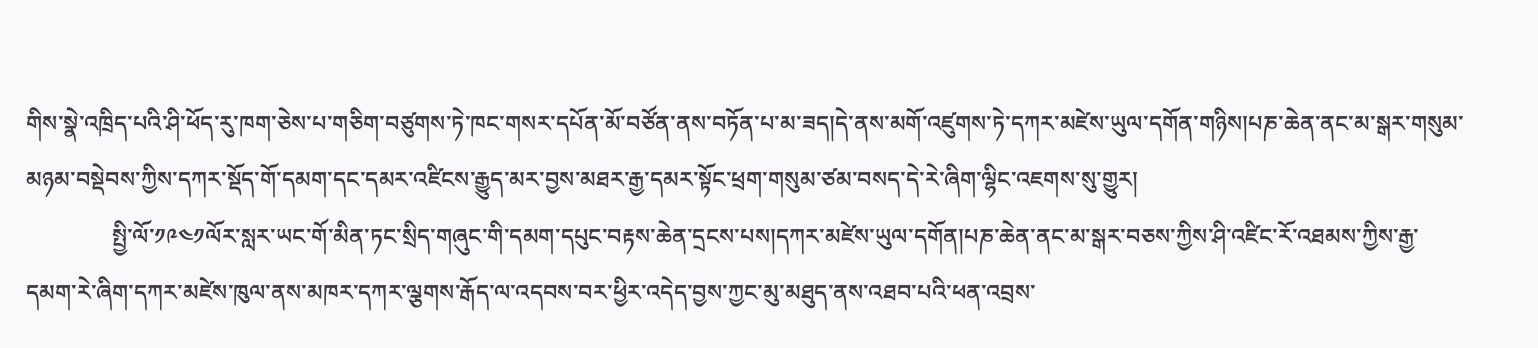གིས་སྣེ་འཁྲིད་པའི་ཤི་ཕོད་རུ་ཁག་ཅེས་པ་གཅིག་བཙུགས་ཏེ་ཁང་གསར་དཔོན་མོ་བཙོན་ནས་བཏོན་པ་མ་ཟད།དེ་ནས་མགོ་འཛུགས་ཏེ་དཀར་མཛེས་ཡུལ་དགོན་གཉིས།པཎ་ཆེན་ནང་མ་སྒར་གསུམ་མཉམ་བསྡེབས་ཀྱིས་དཀར་སྡོད་གོ་དམག་དང་དམར་འཛིངས་རྒྱུད་མར་བྱས་མཐར་རྒྱ་དམར་སྟོང་ཕྲག་གསུམ་ཙམ་བསད་དེ་རེ་ཞིག་ལྷིང་འཇགས་སུ་གྱུར།
               སྤྱི་ལོ་༡༩༤༡ལོར་སླར་ཡང་གོ་མིན་ཏང་སྲིད་གཞུང་གི་དམག་དཔུང་བརྟས་ཆེན་དྲངས་པས།དཀར་མཛེས་ཡུལ་དགོན།པཎ་ཆེན་ནང་མ་སྒར་བཅས་ཀྱིས་ཤི་འཛིང་རོ་འཐམས་ཀྱིས་རྒྱ་དམག་རེ་ཞིག་དཀར་མཛེས་ཁུལ་ནས་མཁར་དཀར་ལྕགས་རྒོད་ལ་འདབས་བར་ཕྱིར་འདེད་བྱས་ཀྱང་མུ་མཐུད་ནས་འཐབ་པའི་ཕན་འབྲས་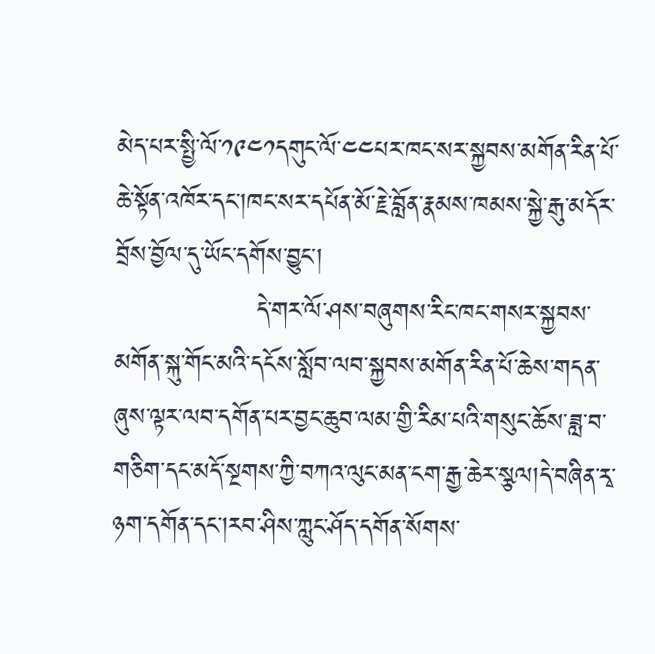མེད་པར་སྤྱི་ལོ་༡༩༤༡དགུང་ལོ་༤༤པར་ཁང་སར་སྐྱབས་མགོན་རིན་པོ་ཆེ་སྟོན་འཁོར་དང་།ཁང་སར་དཔོན་མོ་རྗེ་བློན་རྣམས་ཁམས་སྐྱེ་རྒུ་མདོར་བྲོས་བྱོལ་དུ་ཡོང་དགོས་བྱུང་།
                དེ་གར་ལོ་ཤས་བཞུགས་རིང་ཁང་གསར་སྐྱབས་མགོན་སྐུ་གོང་མའི་དངོས་སློབ་ལབ་སྐྱབས་མགོན་རིན་པོ་ཆེས་གདན་ཞུས་ལྟར་ལབ་དགོན་པར་བྱང་ཆུབ་ལམ་གྱི་རིམ་པའི་གསུང་ཆོས་ཟླ་བ་གཅིག་དང་མདོ་སྔགས་ཀྱི་བཀའ་ལུང་མན་ངག་རྒྱ་ཆེར་སྩལ།དེ་བཞིན་རྭ་ཉག་དགོན་དང་།རབ་ཤིས་ཀླུང་ཤོད་དགོན་སོགས་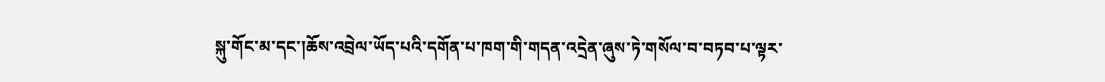སྐུ་གོང་མ་དང་།ཆོས་འབྲེལ་ཡོད་པའི་དགོན་པ་ཁག་གི་གདན་འདྲེན་ཞུས་ཏེ་གསོལ་བ་བཏབ་པ་ལྟར་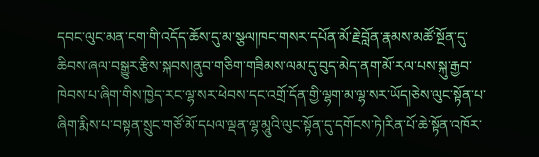དབང་ལུང་མན་ངག་གི་འདོད་ཆོས་དུ་མ་སྩལ།ཁང་གསར་དཔོན་མོ་རྗེ་བློན་རྣམས་མཚོ་སྔོན་དུ་ཆིབས་ཞལ་བསྒྱུར་རྩིས་སྐབས།ནུབ་གཅིག་གཟིམས་ལམ་དུ་བུད་མེད་ནག་མོ་རལ་པས་སྐུ་རྒྱབ་ཁེབས་པ་ཞིག་གིས་ཁྱེད་རང་ལྷ་སར་ཕེབས་དང་འགྲོ་དོན་གྱི་ལྷག་མ་ལྷ་སར་ཡོད།ཅེས་ལུང་སྟོན་པ་ཞིག་རྨིས་པ་བསྟན་སྲུང་གཙོ་མོ་དཔལ་ལྡན་ལྷ་མཱུའི་ལུང་སྟོན་དུ་དགོངས་ཏེ།རིན་པོ་ཆེ་སྟོན་འཁོར་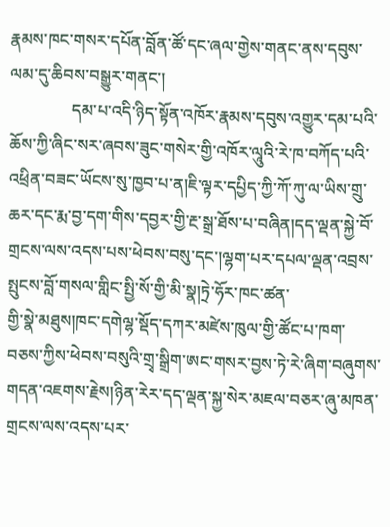རྣམས་ཁང་གསར་དཔོན་བློན་ཚོ་དང་ཞལ་གྱེས་གནང་ནས་དབུས་ལམ་དུ་ཆིབས་བསྒྱུར་གནང་།
               དམ་པ་འདི་ཉིད་སྟོན་འཁོར་རྣམས་དབུས་འགྱུར་དམ་པའི་ཆོས་ཀྱི་ཞིང་སར་ཞབས་ཟུང་གསེར་གྱི་འཁོར་ལཱུའི་རེ་ཁ་བཀོད་པའི་འཕྲིན་བཟང་ཡོངས་སུ་ཁྱབ་པ་ན།ཇི་ལྟར་དཔྱིད་ཀྱི་ཀོ་ཀུ་ལ་ཡིས་གྲུ་ཆར་དང་རྨ་བྱ་དག་གིས་དབྱར་གྱི་རྔ་སྒྲ་ཐོས་པ་བཞིན།དད་ལྡན་སྐྱེ་བོ་གྲངས་ལས་འདས་པས་ཕེབས་བསུ་དང་།ལྷག་པར་དཔལ་ལྡན་འབྲས་སྤུངས་བློ་གསལ་གླིང་སྤྱི་སོ་གྱི་མི་སྣ།ཏྲེ་ཧོར་ཁང་ཚན་
གྱི་སྣེ་མཐུས།ཁང་དགེལྷ་སྡོད་དཀར་མཛེས་ཁུལ་གྱི་ཚོང་པ་ཁག་བཅས་ཀྱིས་ཕེབས་བསུའི་གྲྭ་སྒྲིག་ཨང་གསར་བྱས་ཏེ་རེ་ཞིག་བཞུགས་གདན་འཇགས་རྗེས།ཉིན་རེར་དད་ལྡན་སྐྱ་སེར་མཇལ་བཅར་ཞུ་མཁན་གྲངས་ལས་འདས་པར་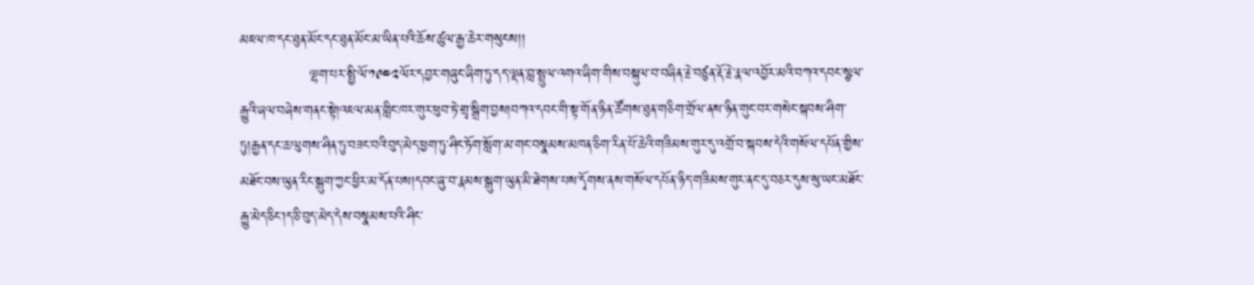མཇལ་ཁ་དང་ཐུན་མོང་དང་ཐུན་མོང་མ་ཡིན་པའི་ཆོས་ཚུལ་རྒྱ་ཆེར་གསུངས།།
               ལྷག་པར་སྤྱི་ལོ་༡༩༤༢ལོར་དབྱར་གཞུང་ཞིག་ཏུ་དད་ལྡན་བླ་སྤྲུལ་འགའ་ཞིག་གིས་བསྐུལ་བ་བཞིན་རྗེ་བཙུན་རྡོ་རྗེ་རྣལ་འབྱོར་མའི་བཀའ་དབང་སྩལ་རྒྱུའི་ཞལ་བཞེས་གནང་སྟེ།འཇལ་མན་གླིང་ཁར་གུར་ཕུབ་ཏེ་གྲྭ་སྒྲིག་བྱས།བཀའ་དབང་གི་སྟ་གོན་ཉིན་ཚོགས་ཐུན་གཅིག་གྲོལ་ནས་ཉིན་གུང་བར་གསེང་སྐབས་ཤིག་ཏུ།རྒྱན་དང་ཆ་ལུགས་ཤིན་ཏུ་བཟང་བའི་བུད་མེད་ཕྱག་ཏུ་ཤིང་ཏོག་སློག་མ་གང་བསྣམས་མཁན་ཅིག་རིན་པོ་ཆེའི་གཟིམས་གུར་དུ་འགྲོ་བ་སྐབས་དེའི་གསོལ་དཔོན་གྱིས་མཐོང་བས་ཡུན་རིང་སྒུག་ཀྱང་ཕྱིར་མ་དོན་པས།དབང་ཞུ་བ་རྣམས་སྒུག་ཡུན་མི་ཐེགས་པས་དྭོགས་ནས་གསོལ་དཔོན་ཉིད་གཟིམས་གུར་ནང་དུ་བཅར་དུས་སུ་ཡང་མཐོང་རྒྱུ་མེད་ཅིང་།ད་ཅི་བུད་མེད་དེས་བསྣམས་པའི་ཤིང་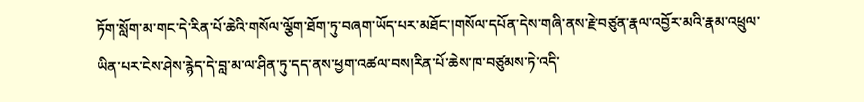ཏོག་སློག་མ་གང་དེ་རིན་པོ་ཆེའི་གསོལ་ལྕོག་ཐོག་ཏུ་བཞག་ཡོད་པར་མཐོང་།གསོལ་དཔོན་དེས་གཞི་ནས་རྗེ་བཙུན་རྣལ་འབྱོར་མའི་རྣམ་འཕྲུལ་ཡིན་པར་ངེས་ཤེས་རྙེད་དེ་བླ་མ་ལ་ཤིན་ཏུ་དད་ནས་ཕྱག་འཚལ་བས།རིན་པོ་ཆེས་ཁ་བཙུམས་ཏེ་འདི་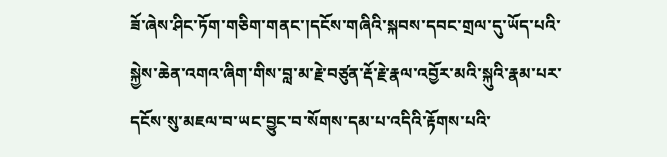ཟོ་ཞེས་ཤིང་ཏོག་གཅིག་གནང་།དངོས་གཞིའི་སྐབས་དབང་གྲལ་དུ་ཡོད་པའི་སྐྱེས་ཆེན་འགའ་ཞིག་གིས་བླ་མ་རྗེ་བཙུན་རྡོ་རྗེ་རྣལ་འབྱོར་མའི་སྐུའི་རྣམ་པར་དངོས་སུ་མཇལ་བ་ཡང་བྱུང་བ་སོགས་དམ་པ་འདིའི་རྟོགས་པའི་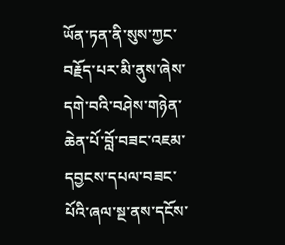ཡོན་ཏན་ནི་སུས་ཀྱང་བརྗོད་པར་མི་ནུས་ཞེས་དགེ་བའི་བཤེས་གཉེན་ཆེན་པོ་བློ་བཟང་འཇམ་དབྱངས་དཔལ་བཟང་པོའི་ཞལ་སྔ་ནས་དངོས་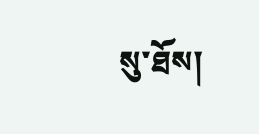སུ་ཐོས།